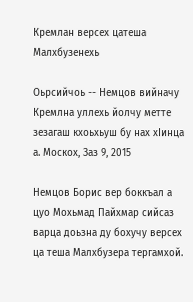Кремлан версех цатеша Малхбузенехь

Оьрсийчоь -- Немцов вийначу Кремлна уллехь йолчу метте зезагаш кхоьхьуш бу нах хIинца а. Москох, Заз 9, 2015

Немцов Борис вер боккъал а цуо Мохьмад Пайхмар сийсаз варца доьзна ду бохучу версех ца теша Малхбузера тергамхой.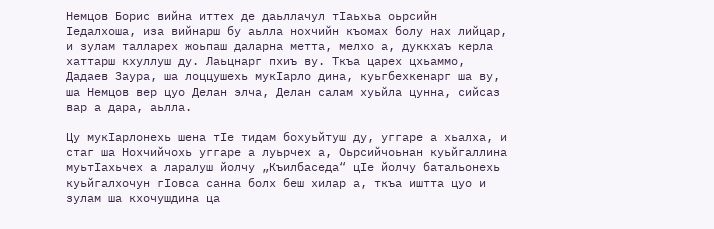Немцов Борис вийна иттех де даьллачул тIаьхьа оьрсийн Iедалхоша, иза вийнарш бу аьлла нохчийн къомах болу нах лийцар, и зулам талларех жоьпаш даларна метта, мелхо а, дуккхаъ керла хаттарш кхуллуш ду. Лаьцнарг пхиъ ву. Ткъа царех цхьаммо, Дадаев Заура, ша лоццушехь мукIарло дина, куьгбехкенарг ша ву, ша Немцов вер цуо Делан элча, Делан салам хуьйла цунна, сийсаз вар а дара, аьлла.

Цу мукIарлонехь шена тIе тидам бохуьйтуш ду, уггаре а хьалха, и стаг ша Нохчийчохь уггаре а луьрчех а, Оьрсийчоьнан куьйгаллина муьтIахьчех а ларалуш йолчу „Къилбаседа“ цIе йолчу батальонехь куьйгалхочун гIовса санна болх беш хилар а, ткъа иштта цуо и зулам ша кхочушдина ца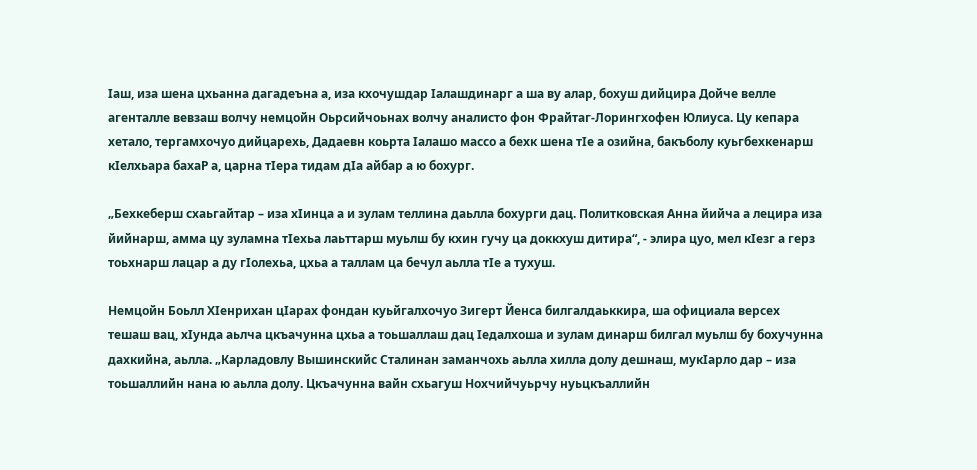Iаш, иза шена цхьанна дагадеъна а, иза кхочушдар Iалашдинарг а ша ву алар, бохуш дийцира Дойче велле агенталле вевзаш волчу немцойн Оьрсийчоьнах волчу аналисто фон Фрайтаг-Лорингхофен Юлиуса. Цу кепара хетало, тергамхочуо дийцарехь, Дадаевн коьрта Iалашо массо а бехк шена тIе а озийна, бакъболу куьгбехкенарш кIелхьара бахаР а, царна тIера тидам дIа айбар а ю бохург.

„Бехкеберш схаьгайтар – иза хIинца а и зулам теллина даьлла бохурги дац. Политковская Анна йийча а лецира иза йийнарш, амма цу зуламна тIехьа лаьттарш муьлш бу кхин гучу ца доккхуш дитира“, - элира цуо, мел кIезг а герз тоьхнарш лацар а ду гIолехьа, цхьа а таллам ца бечул аьлла тIе а тухуш.

Немцойн Боьлл ХIенрихан цIарах фондан куьйгалхочуо Зигерт Йенса билгалдаьккира, ша официала версех тешаш вац, хIунда аьлча цкъачунна цхьа а тоьшаллаш дац Iедалхоша и зулам динарш билгал муьлш бу бохучунна дахкийна, аьлла. „Карладовлу Вышинскийс Сталинан заманчохь аьлла хилла долу дешнаш, мукIарло дар – иза тоьшаллийн нана ю аьлла долу. Цкъачунна вайн схьагуш Нохчийчуьрчу нуьцкъаллийн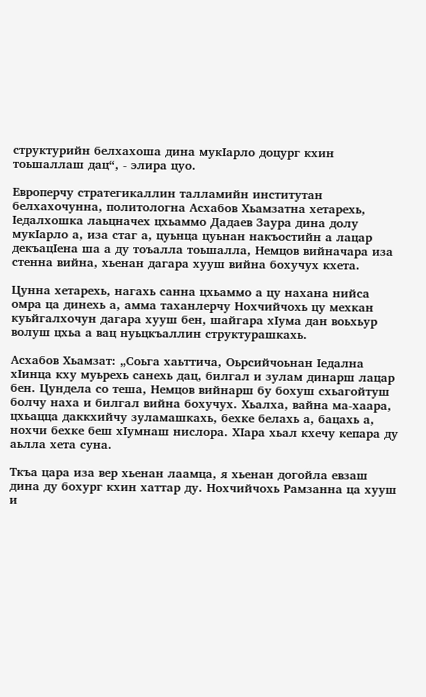структурийн белхахоша дина мукIарло доцург кхин тоьшаллаш дац“, - элира цуо.

Европерчу стратегикаллин талламийн институтан белхахочунна, политологна Асхабов Хьамзатна хетарехь, Iедалхошка лаьцначех цхьаммо Дадаев Заура дина долу мукIарло а, иза стаг а, цуьнца цуьнан накъостийн а лацар декъацIена ша а ду тоъалла тоьшалла, Немцов вийначара иза стенна вийна, хьенан дагара хууш вийна бохучух кхета.

Цунна хетарехь, нагахь санна цхьаммо а цу нахана нийса омра ца динехь а, амма таханлерчу Нохчийчохь цу мехкан куьйгалхочун дагара хууш бен, шайгара хIума дан воьхьур волуш цхьа а вац нуьцкъаллин структурашкахь.

Асхабов Хьамзат: „Соьга хаьттича, Оьрсийчоьнан Iедална хIинца кху муьрехь санехь дац, билгал и зулам динарш лацар бен. Цундела со теша, Немцов вийнарш бу бохуш схьагойтуш болчу наха и билгал вийна бохучух. Хьалха, вайна ма-хаара, цхьацца даккхийчу зуламашкахь, бехке белахь а, бацахь а, нохчи бехке беш хIумнаш нислора. ХIара хьал кхечу кепара ду аьлла хета суна.

Ткъа цара иза вер хьенан лаамца, я хьенан догойла евзаш дина ду бохург кхин хаттар ду. Нохчийчохь Рамзанна ца хууш и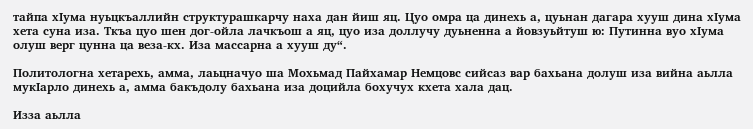тайпа хIума нуьцкъаллийн структурашкарчу наха дан йиш яц. Цуо омра ца динехь а, цуьнан дагара хууш дина хIума хета суна иза. Ткъа цуо шен дог-ойла лачкъош а яц, цуо иза доллучу дуьненна а йовзуьйтуш ю: Путинна вуо хIума олуш верг цунна ца веза-кх. Иза массарна а хууш ду“.

Политологна хетарехь, амма, лаьцначуо ша Мохьмад Пайхамар Немцовс сийсаз вар бахьана долуш иза вийна аьлла мукIарло динехь а, амма бакъдолу бахьана иза доцийла бохучух кхета хала дац.

Изза аьлла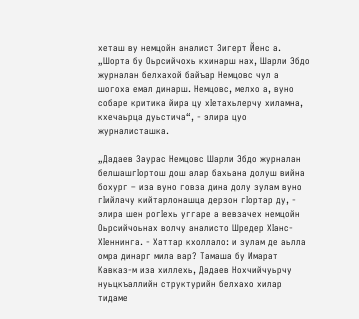хеташ ву немцойн аналист Зигерт Йенс а. „Шорта бу Оьрсийчохь кхинарш нах, Шарли Эбдо журналан белхахой байъар Немцовс чул а шогоха емал динарш. Немцовс, мелхо а, вуно собаре критика йира цу хIетахьлерчу хиламна, кхечаьрца дуьстича“, - элира цуо журналисташка.

„Дадаев Заурас Немцовс Шарли Эбдо журналан белшашгIортош дош алар бахьана долуш вийна бохург – иза вуно говза дина долу зулам вуно гIийлачу кийтарлонашца дерзон гIортар ду, - элира шен рогIехь уггаре а вевзачех немцойн Оьрсийчоьнах волчу аналисто Шредер ХIанс-ХIеннинга. - Хаттар кхоллало: и зулам де аьлла омра динарг мила вар? Тамаша бу Имарат Кавказ-м иза хиллехь, Дадаев Нохчийчуьрчу нуьцкъаллийн структурийн белхахо хилар тидаме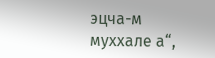эцча-м муххале а“,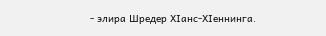- элира Шредер ХIанс-ХIеннинга.